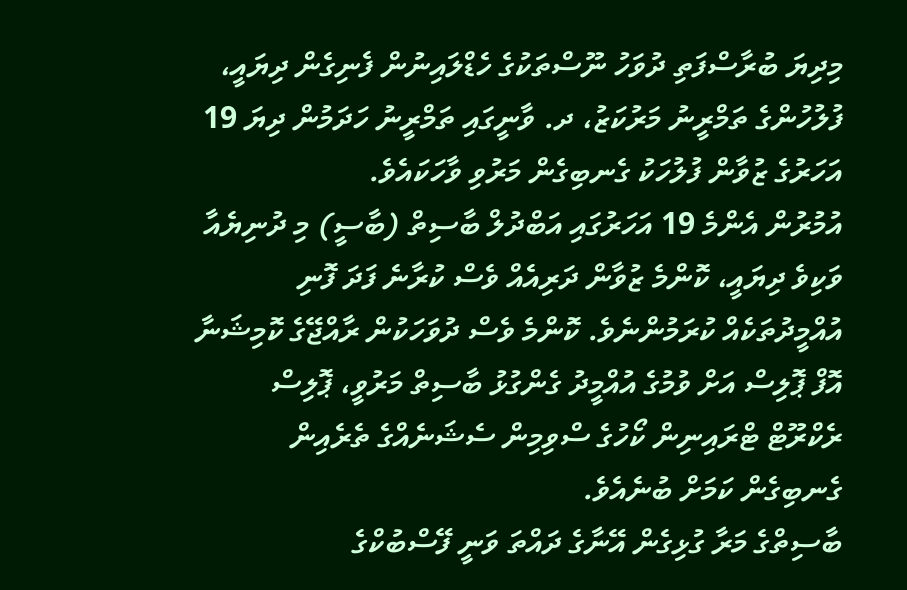މިދިޔަ ބުރާސްފަތި ދުވަހު ނޫސްތަކުގެ ހެޑްލައިނުން ފެނިގެން ދިޔައީ، ފުލުހުންގެ ތަމްރީނު މަރުކަޒު، ދ. ވާނީގައި ތަމްރީނު ހަދަމުން ދިޔަ 19 އަހަރުގެ ޒުވާން ފުލުހަކު ގެނބިގެން މަރުވި ވާހަކައެވެ.
އުމުރުން އެންމެ 19 އަހަރުގައި އަބްދުލް ބާސިތް (ބާސީ) މި ދުނިޔެއާ ވަކިވެ ދިޔައީ، ކޮންމެ ޒުވާން ދަރިއެއް ވެސް ކުރާނެ ފަދަ ފޮނި އުއްމީދުތަކެއް ކުރަމުންނެވެ. ކޮންމެ ވެސް ދުވަހަކުން ރާއްޖޭގެ ކޮމިޝަނާ އޮފް ޕޮލިސް އަށް ވުމުގެ އުއްމީދު ގެންގުޅު ބާސިތް މަރުވީ، ޕޮލިސް ރެކްރޫޓް ޓްރައިނިން ކޯހުގެ ސްވިމިން ސެޝަނެއްގެ ތެރެއިން ގެނބިގެން ކަމަށް ބުނެއެވެ.
ބާސިތްގެ މަރާ ގުޅިގެން އޭނާގެ ދައްތަ ވަނީ ފޭސްބުކްގެ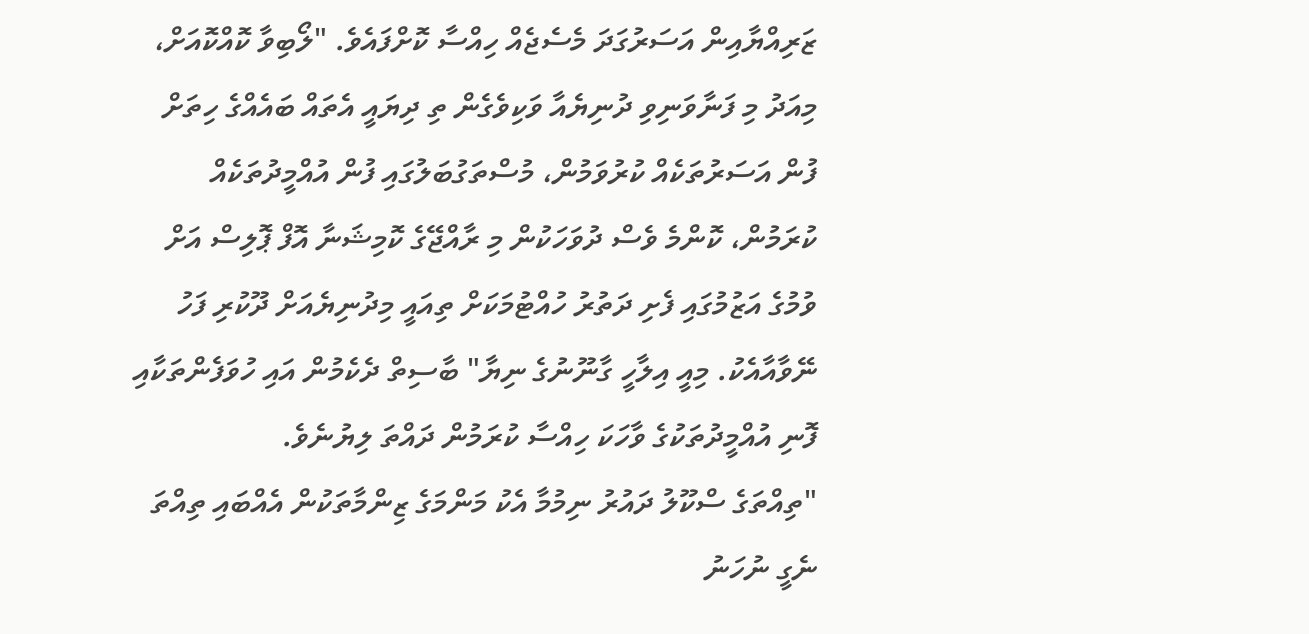ޒަރިއްޔާއިން އަސަރުގަދަ މެސެޖެއް ހިއްސާ ކޮށްފައެވެ. "ލޯބިވާ ކޮއްކޮއަށް، މިއަދު މި ފަނާވަނިވި ދުނިޔެއާ ވަކިވެގެން ތި ދިޔައީ އެތައް ބައެއްގެ ހިތަށް ފުން އަސަރުތަކެއް ކުރުވަމުން، މުސްތަގުބަލުގައި ފުން އުއްމީދުތަކެއް ކުރަމުން، ކޮންމެ ވެސް ދުވަހަކުން މި ރާއްޖޭގެ ކޮމިޝަނާ އޮފް ޕޮލިސް އަށް ވުމުގެ އަޒުމުގައި ފެށި ދަތުރު ހުއްޓުމަކަށް ތިއައީ މިދުނިޔެއަށް ދޫކުރި ފަހު ނޭވާއާއެކު. މިއީ އިލާހީ ގާނޫނުގެ ނިޔާ" ބާސިތް ދެކެމުން އައި ހުވަފެންތަކާއި ފޮނި އުއްމީދުތަކުގެ ވާހަކަ ހިއްސާ ކުރަމުން ދައްތަ ލިޔުނެވެ.
"ތިއްތަގެ ސްކޫލު ދައުރު ނިމުމާ އެކު މަންމަގެ ޒިންމާތަކުން އެއްބައި ތިއްތަ ނެގީ ނުހަނު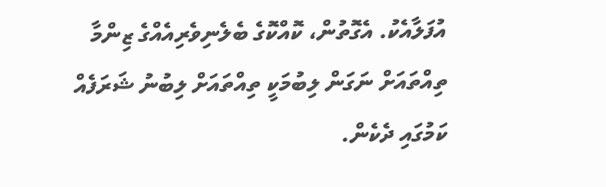އުފަލާއެކު. އެގޮތުން، ކޮއްކޮގެ ބެލެނިވެރިއެއްގެ ޒިންމާ ތިއްތައަށް ނަގަން ލިބުމަކީ ތިއްތައަށް ލިބުނު ޝަރަފެއް ކަމުގައި ދެކެން.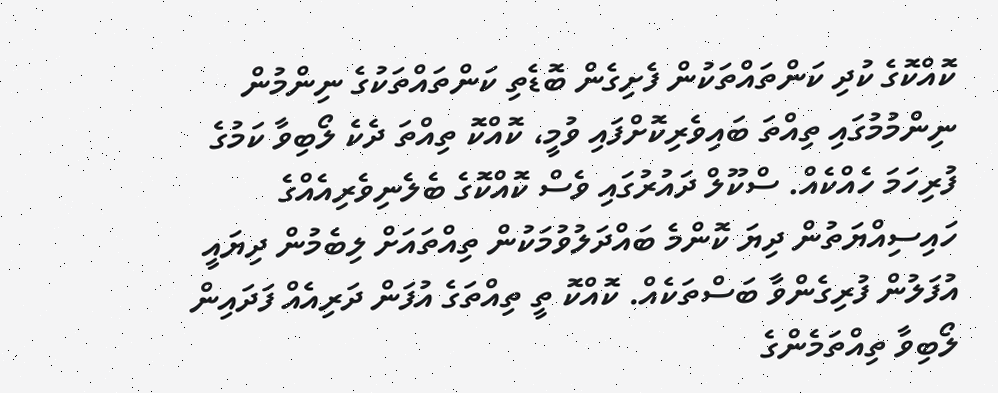ކޮއްކޮގެ ކުދި ކަންތައްތަކުން ފެށިގެން ބޮޑެތި ކަންތައްތަކުގެ ނިންމުން ނިންމުމުގައި ތިއްތަ ބައިވެރިކޮށްފައި ވުމީ، ކޮއްކޮ ތިއްތަ ދެކެ ލޯބިވާ ކަމުގެ ފުރިހަމަ ހެއްކެއް. ސްކޫލް ދައުރުގައި ވެސް ކޮއްކޮގެ ބެލެނިވެރިއެއްގެ ހައިސިއްޔަތުން ދިޔަ ކޮންމެ ބައްދަލުވުމަކުން ތިއްތައަށް ލިބެމުން ދިޔައީ އުފަލުން ފުރިގެންވާ ބަސްތަކެއް. ކޮއްކޮ ތީ ތިއްތަގެ އުފަން ދަރިއެއް ފަދައިން ލޯބިވާ ތިއްތަމެންގެ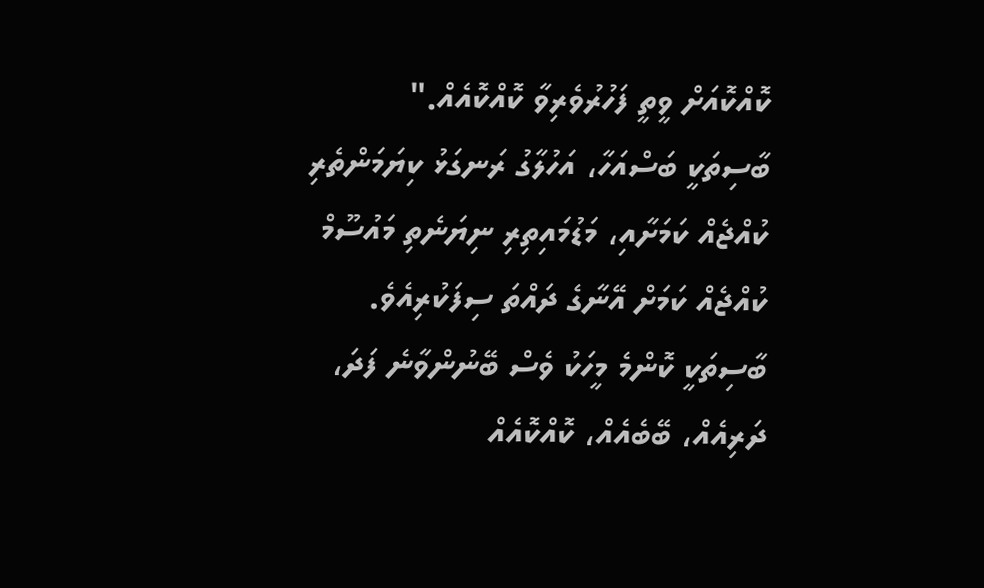ކޮއްކޮއަށް ވީތީ ފަހުރުވެރިވާ ކޮއްކޮއެއް."
ބާސިތަކީ ބަސްއަހާ، އަހުލާގު ރަނގަޅު ކިޔަމަންތެރި ކުއްޖެއް ކަމަށާއި، މަޑުމައިތިރި ނިޔަނެތި މައުސޫމް ކުއްޖެއް ކަމަށް އޭނާގެ ދައްތަ ސިފަކުރިއެވެ. ބާސިތަކީ ކޮންމެ މީހަކު ވެސް ބޭނުންވާނެ ފަދަ، ދަރިއެއް، ބޭބެއެއް، ކޮއްކޮއެއް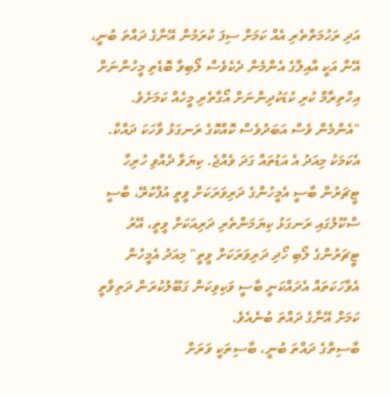އަދި ރަހުމަތްތެރި އެއް ކަމަށް ސިފަ ކުރަމުން އޭނާގެ ދައްތަ ބުނީ، އޭނާ އަކީ އާއިލާގެ އެންމެން ދެކެވެސް ލޯބިވާ ބޮޑެތި މީހުންނަށް އިހްތިރާމް ކުރި ކުޑަކުދިންނަށް އޯގާތެރި މީހެއް ކަމަށެވެ.
"އެންމެން ވެސް އަބަދުވެސް ކޮއްކޮގެ ރަނގަޅު ވާހަކަ ދައްކާ. އެކަމަކު މިއަދު އެ އަޑުތައް ގަދަ ވެއްޖެ. ކިޔަވާ ދެއްވި ހުރިހާ ޓީޗަރުން ބާސީ އެމީހުންގެ ދަރިވަރަކަށް ވީތީ އުފާކުރޭ، ބާސީ ސްކޫލުގައި ރަނގަޅު ކިޔަމަންތެރި ދަރިއަކަށް ވީތީ، އޭރު ޓީޗަރުންގެ ލޯބި ހޯދި ދަރިވަރަކަށް ވީތީ" މިއަދު އެމީހުން އެވާހަކަތައް އެދައްކަނީ ބާސީ ވަކިވިކަން ގަބޫލުކުރަން ދަތިވާތީ ކަމަށް އޭނާގެ ދައްތަ ބުނެއެވެ.
ބާސިތްގެ ދައްތަ ބުނީ، ބާސިތަކީ ވަރަށް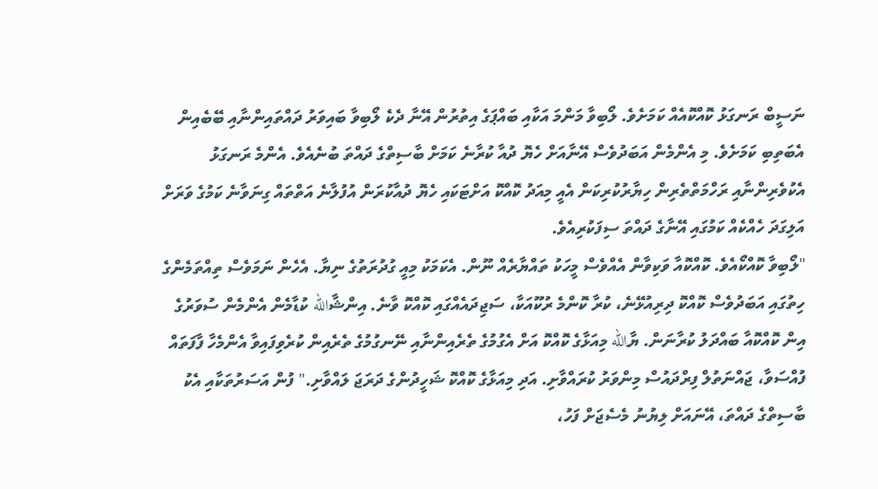ނަސީބް ރަނގަޅު ކޮއްކޮއެއް ކަމަށެވެ. ލޯބިވާ މަންމަ އަކާއި ބައްޕަގެ އިތުރުން އޭނާ ދެކެ ލޯބިވާ ބައިވަރު ދައްތައިންނާއި ބޭބެއިން އެބަތިބި ކަމަށެވެ. މި އެންމެން އަބަދުވެސް އޭނާއަށް ހެޔޮ ދުއާ ކުރާނެ ކަމަށް ބާސިތްގެ ދައްތަ ބުނެއެވެ. އެންމެ ރަނގަޅު އެކުވެރިންނާއި ރަހްމަތްތެރިން ހިޔާރުކުރިކަން އެއީ މިއަދު ކޮއްކޮ އަށްޓަކައި ހެޔޮ ދުއާކުރަން އުފުލާނެ އަތްތައް ގިނަވާނެ ކަމުގެ ވަރަށް އަލިގަދަ ހެއްކެއް ކަމުގައި އޭނާގެ ދައްތަ ސިފަކުރިއެވެ.
"ލޯބިވާ ކޮއްކޯއެވެ. ކޮއްކޮއާ ވަކިވާން އެއްވެސް މީހަކު ތައްޔާރެއް ނޫން. އެކަމަކު މިއީ ގުދުރަތުގެ ނިޔާ. އެހެން ނަމަވެސް ތިއްތަމެންގެ ހިތުގައި އަބަދުވެސް ކޮއްކޮ ދިރިއުޅޭނެ، ކުރާ ކޮންމެ ރުކޫއަކާ، ސަޖިދައެއްގައި ކޮއްކޮ ވާނެ. އިންޝާالله ކުޑާމެން އެންމެން ސުވަރުގެ އިން ކޮއްކޮއާ ބައްދަލު ކުރާނަން. ޔާالله މިއަޅާގެ ކޮއްކޮ އަށް އެގުމުގެ ތެރެއިންނާއި ނޭނގުމުގެ ތެރެއިން ކުރެވިފައިވާ އެންމެހާ ފާފަތައް ފުއްސަވާ، ޖައްނަތުލް ފިރްދައުސް މިންވަރު ކުރައްވާށި. އަދި މިއަޅާގެ ކޮއްކޮ ޝަހީދުންގެ ދަރަޖަ ލައްވާށި." ފުން އަސަރުތަކާއި އެކު ބާސިތްގެ ދައްތަ، އޭނައަށް ލިޔުނު މެސެޖަށް ފަހު،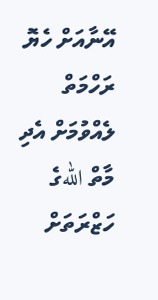އޭނާއަށް ހެޔޮ ރަހްމަތް ލެއްވުމަށް އެދި މާތް اللهގެ ހަޒްރަތަށް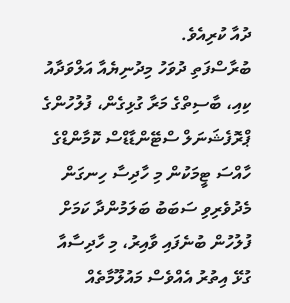ދުއާ ކުރިއެވެ.
ބުރާސްފަތި ދުވަހު މިދުނިޔެއާ އަލްވަދާއު ކިއި، ބާސިތްގެ މަރާ ގުޅިގެން، ފުލުހުންގެ ޕްރޮފެޝަނަލް ސްޓޭންޑާޑްސް ކޮމާންޑްގެ ހާއްސަ ޓީމަކުން މި ހާދިސާ ހިނގަން މެދުވެރިވި ސަބަބު ބަލަމުންދާ ކަމަށް ފުލުހުން ބުނެފައި ވާއިރު، މި ހާދިސާއާ ގުޅޭ އިތުރު އެއްވެސް މައުލޫމާތެއް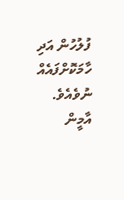ފުލުހުން އަދި ހާމަކޮށްފައެއް ނުވެއެވެ.
އާމީން